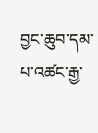བྱང་ཆུབ་དམ་པ་འཚང་རྒྱ་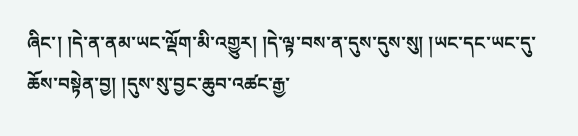ཞིང་། །དེ་ན་ནམ་ཡང་ལྡོག་མི་འགྱུར། །དེ་ལྟ་བས་ན་དུས་དུས་སུ། །ཡང་དང་ཡང་དུ་ཆོས་བསྟེན་བྱ། །དུས་སུ་བྱང་ཆུབ་འཚང་རྒྱ་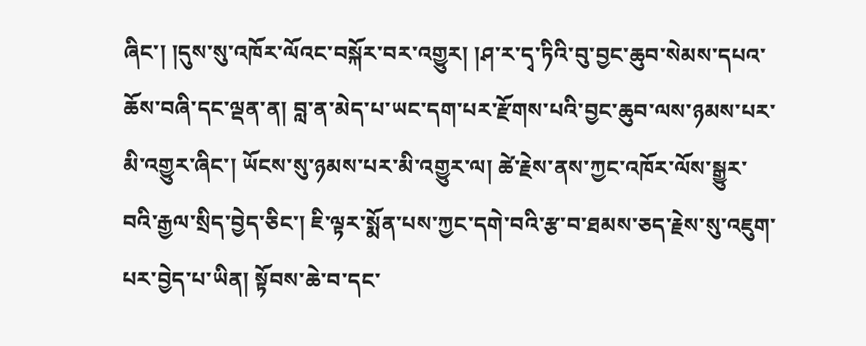ཞིང་། །དུས་སུ་འཁོར་ལོའང་བསྐོར་བར་འགྱུར། །ཤ་ར་དྭ་ཏིའི་བུ་བྱང་ཆུབ་སེམས་དཔའ་ཆོས་བཞི་དང་ལྡན་ན། བླ་ན་མེད་པ་ཡང་དག་པར་རྫོགས་པའི་བྱང་ཆུབ་ལས་ཉམས་པར་མི་འགྱུར་ཞིང་། ཡོངས་སུ་ཉམས་པར་མི་འགྱུར་ལ། ཚེ་རྗེས་ནས་ཀྱང་འཁོར་ལོས་སྒྱུར་བའི་རྒྱལ་སྲིད་བྱེད་ཅིང་། ཇི་ལྟར་སྨོན་པས་ཀྱང་དགེ་བའི་རྩ་བ་ཐམས་ཅད་རྗེས་སུ་འཇུག་པར་བྱེད་པ་ཡིན། སྟོབས་ཆེ་བ་དང་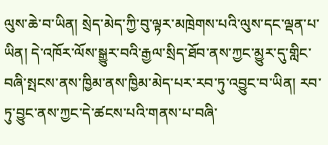ལུས་ཆེ་བ་ཡིན། སྲེད་མེད་ཀྱི་བུ་ལྟར་མཁྲེགས་པའི་ལུས་དང་ལྡན་པ་ཡིན། དེ་འཁོར་ལོས་སྒྱུར་བའི་རྒྱལ་སྲིད་ཐོབ་ནས་ཀྱང་མྱུར་དུ་གླིང་བཞི་སྤངས་ནས་ཁྱིམ་ནས་ཁྱིམ་མེད་པར་རབ་ཏུ་འབྱུང་བ་ཡིན། རབ་ཏུ་བྱུང་ནས་ཀྱང་དེ་ཚངས་པའི་གནས་པ་བཞི་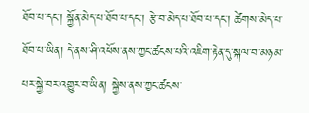ཐོབ་པ་དང་། སྐྱོན་མེད་པ་ཐོབ་པ་དང་། རྩེ་བ་མེད་པ་ཐོབ་པ་དང་། ཚེགས་མེད་པ་ཐོབ་པ་ཡིན། དེ་ནས་ཤི་འཕོས་ནས་ཀྱང་ཚངས་པའི་འཇིག་རྟེན་དུ་སྐལ་བ་མཉམ་པར་སྐྱེ་བར་འགྱུར་བ་ཡིན། སྐྱེས་ནས་ཀྱང་ཚངས་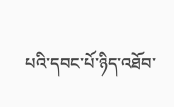པའི་དབང་པོ་ཉིད་འཐོབ་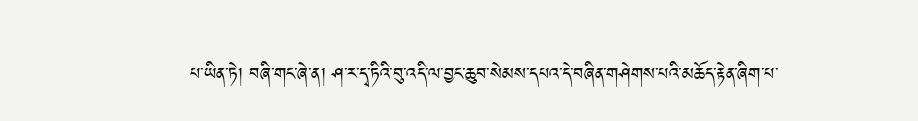པ་ཡིན་ཏེ། བཞི་གང་ཞེ་ན། ཤ་ར་དྭ་ཏིའི་བུ་འདི་ལ་བྱང་ཆུབ་སེམས་དཔའ་དེ་བཞིན་གཤེགས་པའི་མཆོད་རྟེན་ཞིག་པ་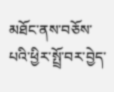མཐོང་ནས་བཅོས་པའི་ཕྱིར་སྤྲོ་བར་བྱེད་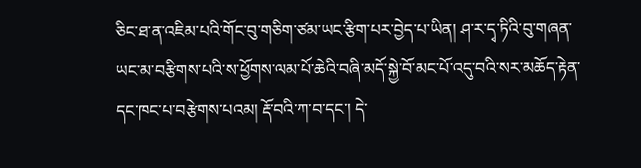ཅིང་ཐ་ན་འཇིམ་པའི་གོང་བུ་གཅིག་ཙམ་ཡང་རྩིག་པར་བྱེད་པ་ཡིན། ཤ་ར་དྭ་ཏིའི་བུ་གཞན་ཡང་མ་བརྩིགས་པའི་ས་ཕྱོགས་ལམ་པོ་ཆེའི་བཞི་མདོ་སྐྱེ་བོ་མང་པོ་འདུ་བའི་སར་མཆོད་རྟེན་དང་ཁང་པ་བརྩེགས་པའམ། རྡོ་བའི་ཀ་བ་དང་། དེ་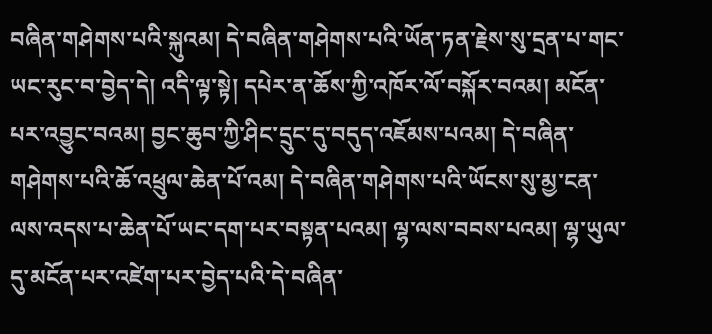བཞིན་གཤེགས་པའི་སྐུའམ། དེ་བཞིན་གཤེགས་པའི་ཡོན་ཏན་རྗེས་སུ་དྲན་པ་གང་ཡང་རུང་བ་བྱེད་དེ། འདི་ལྟ་སྟེ། དཔེར་ན་ཆོས་ཀྱི་འཁོར་ལོ་བསྐོར་བའམ། མངོན་པར་འབྱུང་བའམ། བྱང་ཆུབ་ཀྱི་ཤིང་དྲུང་དུ་བདུད་འཇོམས་པའམ། དེ་བཞིན་གཤེགས་པའི་ཆོ་འཕྲུལ་ཆེན་པོ་འམ། དེ་བཞིན་གཤེགས་པའི་ཡོངས་སུ་མྱ་ངན་ལས་འདས་པ་ཆེན་པོ་ཡང་དག་པར་བསྟན་པའམ། ལྷ་ལས་བབས་པའམ། ལྷ་ཡུལ་དུ་མངོན་པར་འཛེག་པར་བྱེད་པའི་དེ་བཞིན་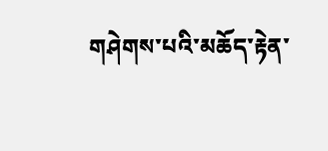གཤེགས་པའི་མཆོད་རྟེན་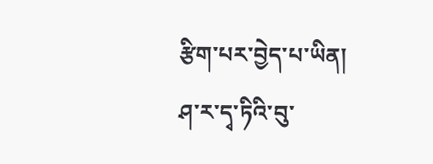རྩིག་པར་བྱེད་པ་ཡིན། ཤ་ར་དྭ་ཏིའི་བུ་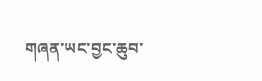གཞན་ཡང་བྱང་ཆུབ་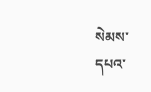སེམས་དཔའ་